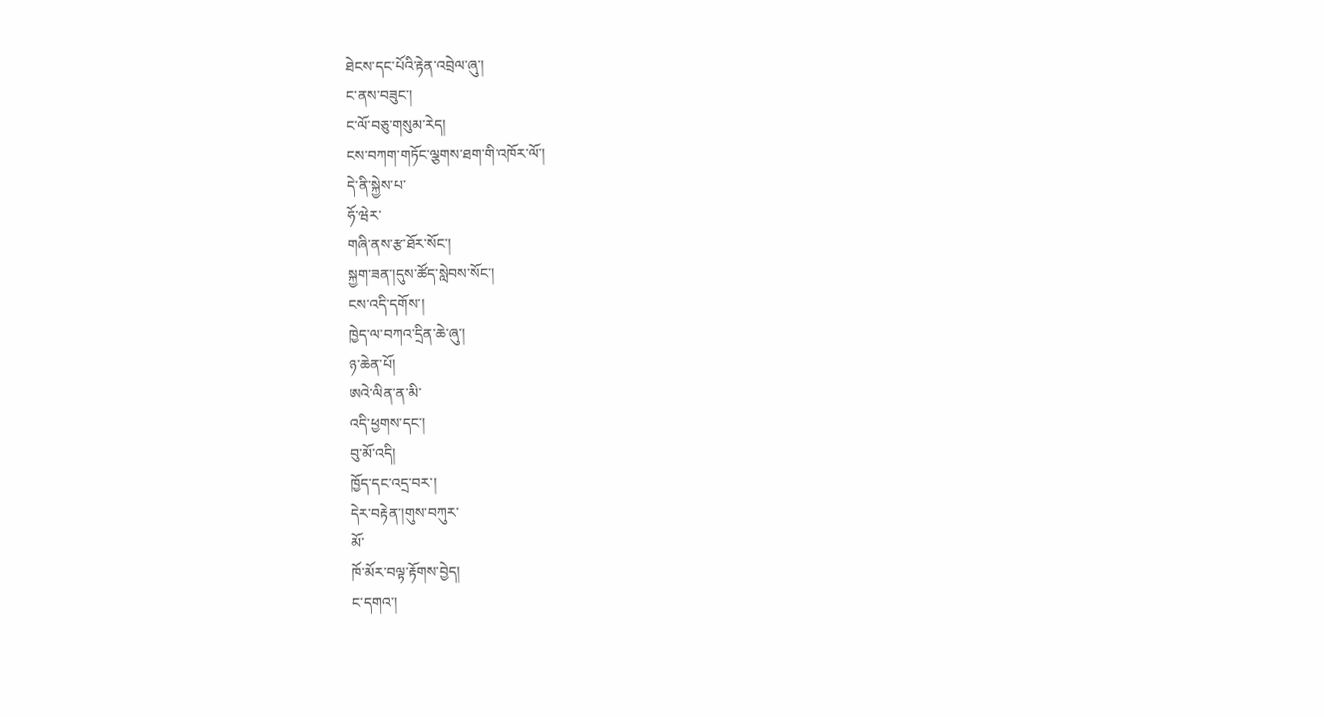ཐེངས་དང་པོའི་རྟེན་འབྲེལ་ཞུ་།
ང་ནས་བཟུང་།
ང་ལོ་བཅུ་གསུམ་རེད།
ངས་བཀག་གཏོང་ལྕགས་ཐག་གི་འཁོར་ལོ་།
དེ་ནི་སྐྱེས་པ་
ཧོ་ཝེར་
གཞི་ནས་རྩ་ཐོར་སོང་།
སྐྱག་ཟན་།དུས་ཚོད་སླེབས་སོང་།
ངས་འདི་དགོས་།
ཁྱེད་ལ་བཀའ་དྲིན་ཆེ་ཞུ་།
ཉ་ཆེན་པོ།
ཨའེ་ལིན་ན་མི་
འདི་ཕྱགས་དང་།
བུ་མོ་འདི།
ཁྱོད་དང་འདྲ་བར་།
དེར་བརྟེན་།གུས་བཀུར་
མོ་
ཁོ་མོར་བལྟ་རྟོགས་བྱེད།
ང་དགའ་།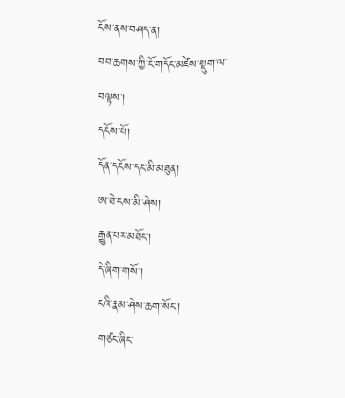ངོས་ནས་བཤད་ན།
བབ་ཆགས་ཀྱི་ངོ་གདོང་མཛེས་སྡུག་ལ་བལྟས་།
དངོས་པོ།
དོན་དངོས་དང་མི་མཐུན།
ཨ་ཐེ་ངས་མི་ཤེས།
རྒྱུན་པར་མཐོང་།
དེ་ཞིག་གསོ་།
ངའི་རྣམ་ཤེས་ཆག་སོང་།
གཙང་ཞིང་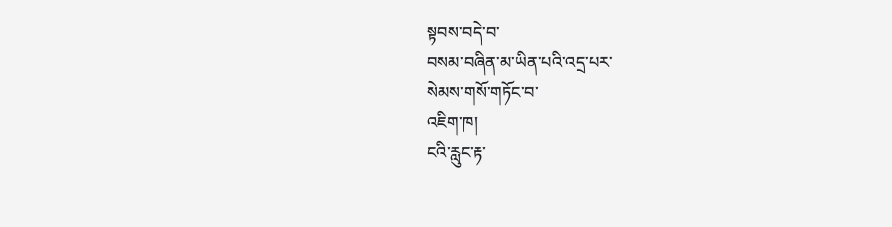སྟབས་བདེ་བ་
བསམ་བཞིན་མ་ཡིན་པའི་འདྲ་པར་
སེམས་གསོ་གཏོང་བ་
འཇིག་ཁ།
ངའི་རླུང་རྟ་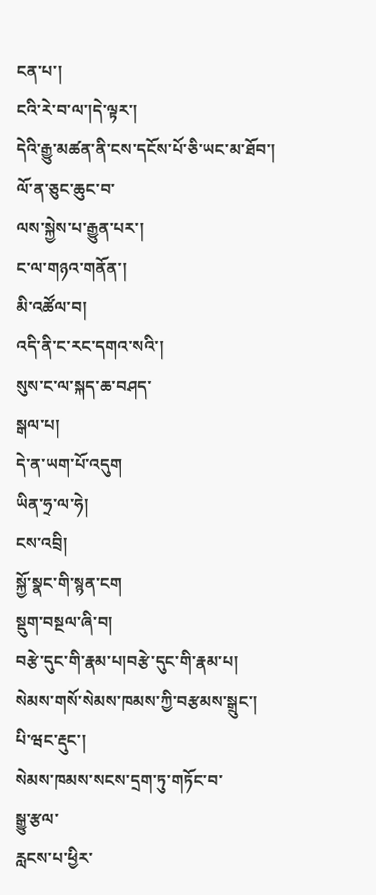ངན་པ་།
ངའི་རེ་བ་ལ་།དེ་ལྟར་།
དེའི་རྒྱུ་མཚན་ནི་ངས་དངོས་པོ་ཅི་ཡང་མ་ཐོབ་།
ལོ་ན་ཅུང་ཆུང་བ་
ལས་སྐྱེས་པ་རྒྱུན་པར་།
ང་ལ་གཉའ་གནོན་།
མི་འཚོལ་བ།
འདི་ནི་ང་རང་དགའ་སའི་།
སུས་ང་ལ་སྐད་ཆ་བཤད་
སྒལ་པ།
དེ་ན་ཡག་པོ་འདུག
ཡིན་ཧྲ་ལ་ཧེ།
ངས་འབྲི།
སྐྱོ་སྣང་གི་སྙན་ངག
སྡུག་བསྔལ་ཞི་བ།
བརྩེ་དུང་གི་རྣམ་པ།བརྩེ་དུང་གི་རྣམ་པ།
སེམས་གསོ་སེམས་ཁམས་ཀྱི་བརྩམས་སྒྲུང་།
པི་ཝང་རྡུང་།
སེམས་ཁམས་སངས་དྲག་ཏུ་གཏོང་བ་
སྒྱུ་རྩལ་
རླངས་པ་ཕྱིར་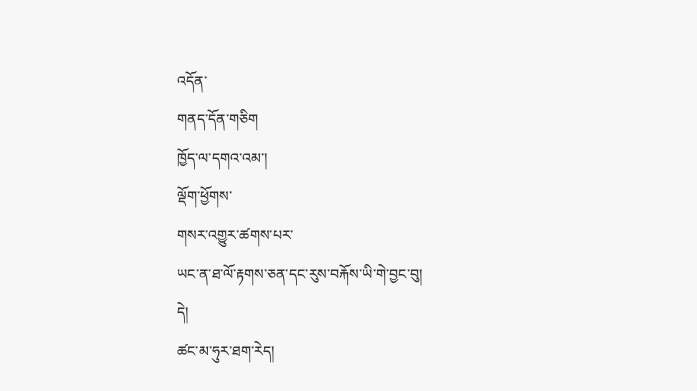འདོན་
གནད་དོན་གཅིག
ཁྱོད་ལ་དགའ་འམ་།
ལྡོག་ཕྱོགས་
གསར་འགྱུར་ཚགས་པར་
ཡང་ན་ཐ་ལོ་རྟགས་ཅན་དང་རུས་བརྐོས་ཡི་གེ་བྱང་བུ།
དེ།
ཚང་མ་ཧུར་ཐག་རེད།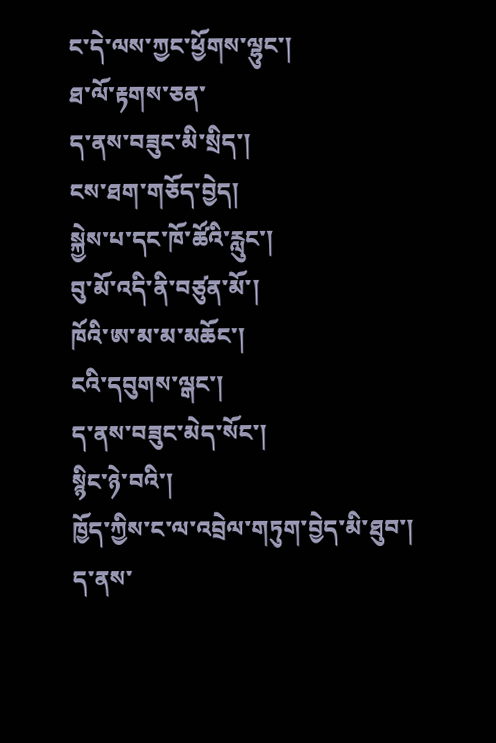ང་དེ་ལས་ཀྱང་ཕྱོགས་ལྷུང་།
ཐ་ལོ་རྟགས་ཅན་
ད་ནས་བཟུང་མི་སྲིད་།
ངས་ཐག་གཅོད་བྱེད།
སྐྱེས་པ་དང་ཁོ་ཚོའི་རླུང་།
བུ་མོ་འདི་ནི་བཙུན་མོ་།
ཁོའི་ཨ་མ་མ་མཆོང་།
ངའི་དབུགས་ལྒང་།
ད་ནས་བཟུང་མེད་སོང་།
སྙིང་ཉེ་བའི་།
ཁྱོད་ཀྱིས་ང་ལ་འབྲེལ་གཏུག་བྱེད་མི་ཐུབ་།
ད་ནས་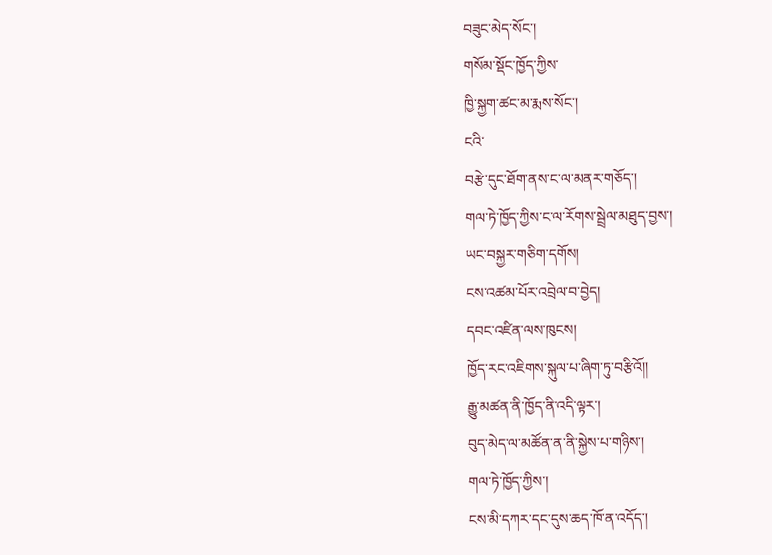བཟུང་མེད་སོང་།
གསོམ་སྡོང་ཁྱོད་ཀྱིས་
ཁྱི་སྐྱག་ཚང་མ་རྨས་སོང་།
ངའི་
བརྩེ་དུང་ཐོག་ནས་ང་ལ་མནར་གཅོད་།
གལ་ཏེ་ཁྱོད་ཀྱིས་ང་ལ་རོགས་སྦྲེལ་མཐུད་བྱས་།
ཡང་བསྐྱར་གཅིག་དགོས།
ངས་འཚམ་པོར་འབྲེལ་བ་བྱེད།
དབང་འཛིན་ལས་ཁུངས།
ཁྱོད་རང་འཇིགས་སྐུལ་པ་ཞིག་ཏུ་བརྩིའོ།།
རྒྱུ་མཚན་ནི་ཁྱོད་ནི་འདི་ལྟར་།
བུད་མེད་ལ་མཚོན་ན་ནི་སྐྱེས་པ་གཉིས་།
གལ་ཏེ་ཁྱོད་ཀྱིས་།
ངས་མི་དཀར་དང་དུས་ཆད་ཁོ་ན་འདོད་།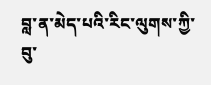བླ་ན་མེད་པའི་རིང་ལུགས་ཀྱི་བུ་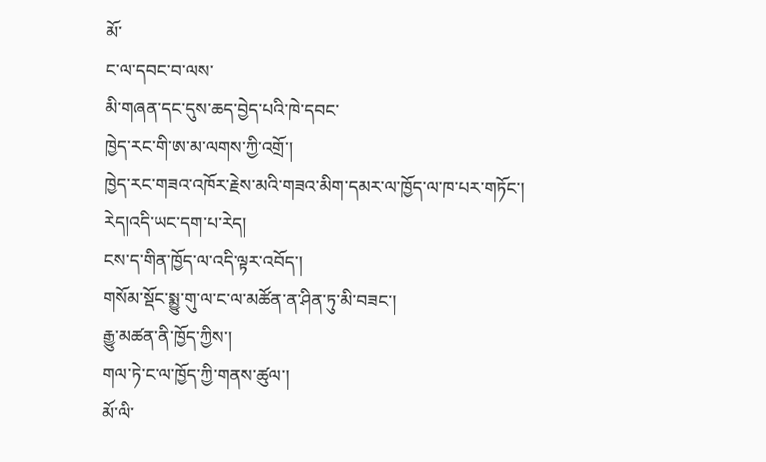མོ་
ང་ལ་དབང་བ་ལས་
མི་གཞན་དང་དུས་ཆད་བྱེད་པའི་ཁེ་དབང་
ཁྱེད་རང་གི་ཨ་མ་ལགས་ཀྱི་འགྲོ་།
ཁྱེད་རང་གཟའ་འཁོར་རྗེས་མའི་གཟའ་མིག་དམར་ལ་ཁྱོད་ལ་ཁ་པར་གཏོང་།
རེད།འདི་ཡང་དག་པ་རེད།
ངས་ད་གིན་ཁྱོད་ལ་འདི་ལྟར་འབོད་།
གསོམ་སྡོང་སྨྱུ་གུ་ལ་ང་ལ་མཚོན་ན་ཤིན་ཏུ་མི་བཟང་།
རྒྱུ་མཚན་ནི་ཁྱོད་ཀྱིས་།
གལ་ཏེ་ང་ལ་ཁྱོད་ཀྱི་གནས་ཚུལ་།
མོ་ལི་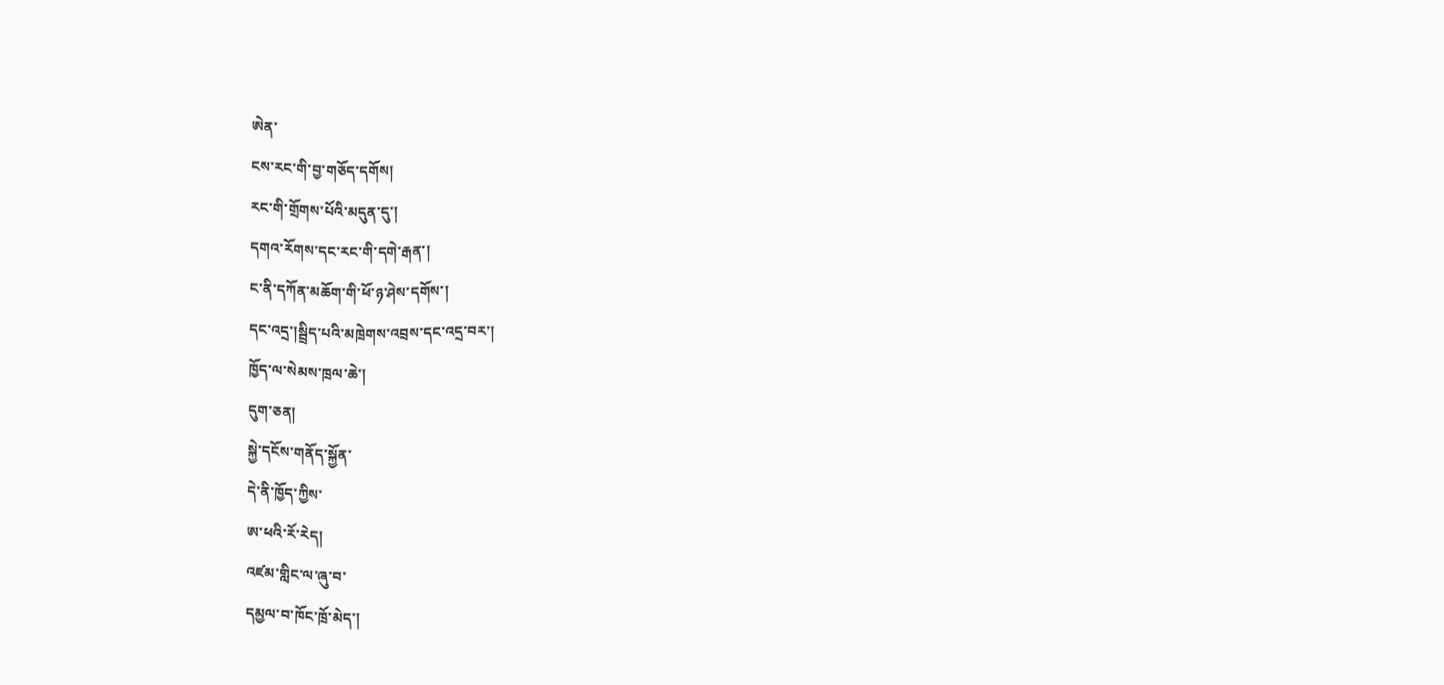ཨེན་
ངས་རང་གི་བྱ་གཅོད་དགོས།
རང་གི་གྲོགས་པོའི་མདུན་དུ་།
དགའ་རོགས་དང་རང་གི་དགེ་རྒན་།
ང་ནི་དཀོན་མཆོག་གི་ཕོ་ཉ་ཤེས་དགོས་།
དང་འདྲ་།སྦྲིད་པའི་མཁྲེགས་འབྲས་དང་འདྲ་བར་།
ཁྱོད་ལ་སེམས་ཁྲལ་ཆེ་།
དུག་ཅན།
སྐྱེ་དངོས་གནོད་སྐྱོན་
དེ་ནི་ཁྱོད་ཀྱིས་
ཨ་ཕའི་རོ་རེད།
འཛམ་གླིང་ལ་ཞུ་བ་
དམྱལ་བ་ཁོང་ཁྲོ་མེད་།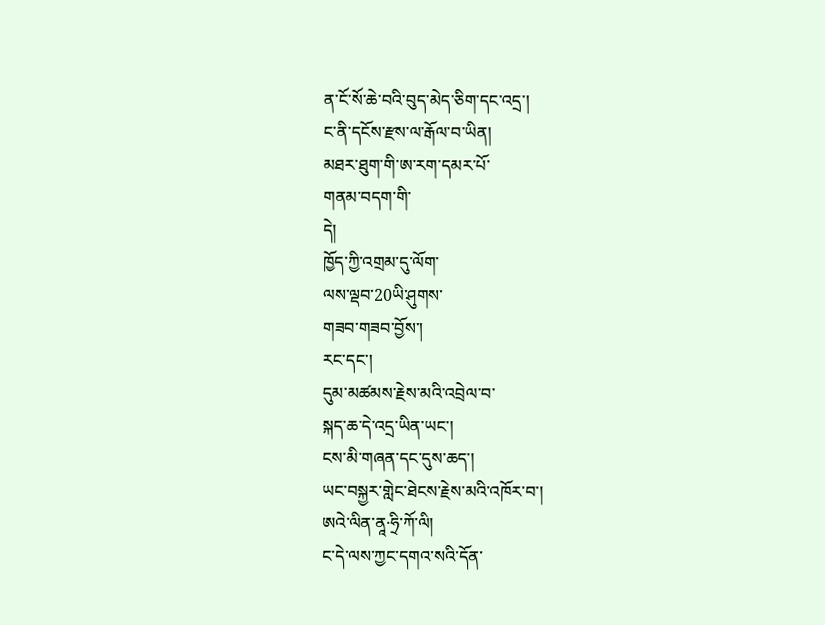ན་ངོ་སོ་ཆེ་བའི་བུད་མེད་ཅིག་དང་འདྲ་།
ང་ནི་དངོས་རྫས་ལ་རྒོལ་བ་ཡིན།
མཐར་ཐུག་གི་ཨ་རག་དམར་པོ་
གནམ་བདག་གི་
དེ།
ཁྱོད་ཀྱི་འགྲམ་དུ་ལོག་
ལས་ལྡབ་20ཡི་ཤུགས་
གཟབ་གཟབ་བྱོས་།
རང་དང་།
དུམ་མཚམས་རྗེས་མའི་འབྲེལ་བ་
སྐད་ཆ་དེ་འདྲ་ཡིན་ཡང་།
ངས་མི་གཞན་དང་དུས་ཆད་།
ཡང་བསྐྱར་གླེང་ཐེངས་རྗེས་མའི་འཁོར་བ་།
ཨའེ་ལིན་ནཱ·ཧྲི་ཀོ་ལི།
ང་དེ་ལས་ཀྱང་དགའ་སའི་དོན་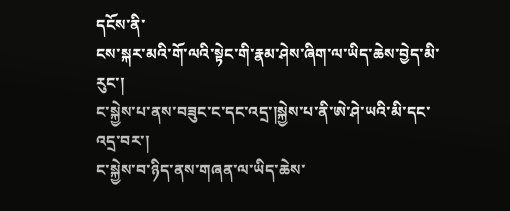དངོས་ནི་
ངས་སྐར་མའི་གོ་ལའི་སྟེང་གི་རྣམ་ཤེས་ཞིག་ལ་ཡིད་ཆེས་བྱེད་མི་རུང་།
ང་སྐྱེས་པ་ནས་བཟུང་ང་དང་འདྲ་།སྐྱེས་པ་ནི་ཨེ་ཤེ་ཡའི་མི་དང་འདྲ་བར་།
ང་སྐྱེས་བ་ཉིད་ནས་གཞན་ལ་ཡིད་ཆེས་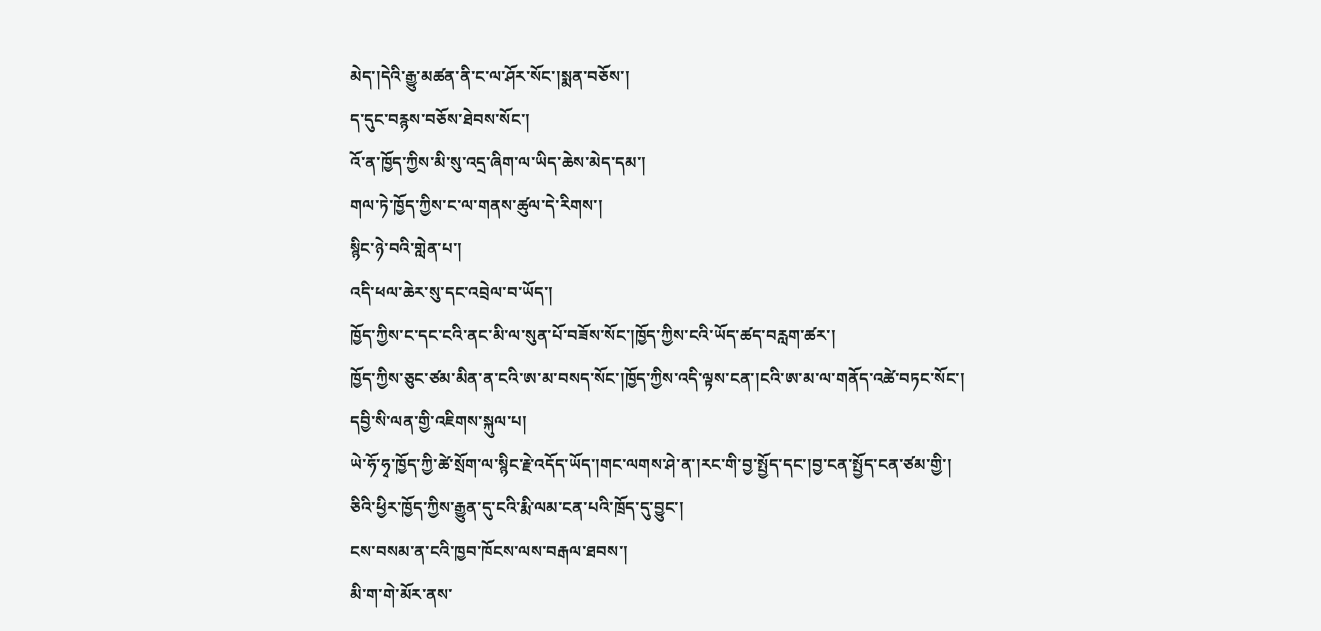མེད་།དེའི་རྒྱུ་མཚན་ནི་ང་ལ་ཤོར་སོང་།སྨན་བཅོས་།
ད་དུང་བརྙས་བཅོས་ཐེབས་སོང་།
འོ་ན་ཁྱོད་ཀྱིས་མི་སུ་འདྲ་ཞིག་ལ་ཡིད་ཆེས་མེད་དམ་།
གལ་ཏེ་ཁྱོད་ཀྱིས་ང་ལ་གནས་ཚུལ་དེ་རིགས་།
སྙིང་ཉེ་བའི་གླེན་པ་།
འདི་ཕལ་ཆེར་སུ་དང་འབྲེལ་བ་ཡོད་།
ཁྱོད་ཀྱིས་ང་དང་ངའི་ནང་མི་ལ་སུན་པོ་བཟོས་སོང་།ཁྱོད་ཀྱིས་ངའི་ཡོད་ཚད་བརླག་ཚར་།
ཁྱོད་ཀྱིས་ཅུང་ཙམ་མིན་ན་ངའི་ཨ་མ་བསད་སོང་།ཁྱོད་ཀྱིས་འདི་ལྟས་ངན་།ངའི་ཨ་མ་ལ་གནོད་འཚེ་བཏང་སོང་།
དབྱི་སི་ལན་གྱི་འཇིགས་སྐུལ་པ།
ཡེ་ཧོ་ཧྭ་ཁྱོད་ཀྱི་ཚེ་སྲོག་ལ་སྙིང་རྗེ་འདོད་ཡོད་།གང་ལགས་ཤེ་ན་།རང་གི་བྱ་སྤྱོད་དང་།བྱ་ངན་སྤྱོད་ངན་ཙམ་གྱི་།
ཅིའི་ཕྱིར་ཁྱོད་ཀྱིས་རྒྱུན་དུ་ངའི་རྨི་ལམ་ངན་པའི་ཁྲོད་དུ་བྱུང་།
ངས་བསམ་ན་ངའི་ཁྱབ་ཁོངས་ལས་བརྒལ་ཐབས་།
མི་ག་གེ་མོར་ནས་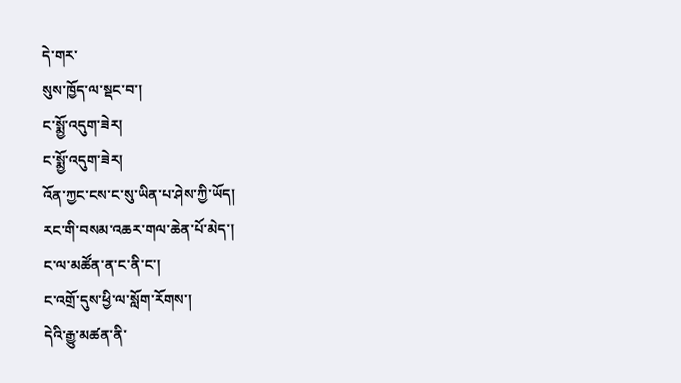དེ་གར་
སུས་ཁྱོད་ལ་སྡང་བ་།
ང་སྨྱོ་འདུག་ཟེར།
ང་སྨྱོ་འདུག་ཟེར།
འོན་ཀྱང་ངས་ང་སུ་ཡིན་པ་ཤེས་ཀྱི་ཡོད།
རང་གི་བསམ་འཆར་གལ་ཆེན་པོ་མེད་།
ང་ལ་མཚོན་ན་ང་ནི་ང་།
ང་འགྲོ་དུས་ཕྱི་ལ་སློག་རོགས་།
དེའི་རྒྱུ་མཚན་ནི་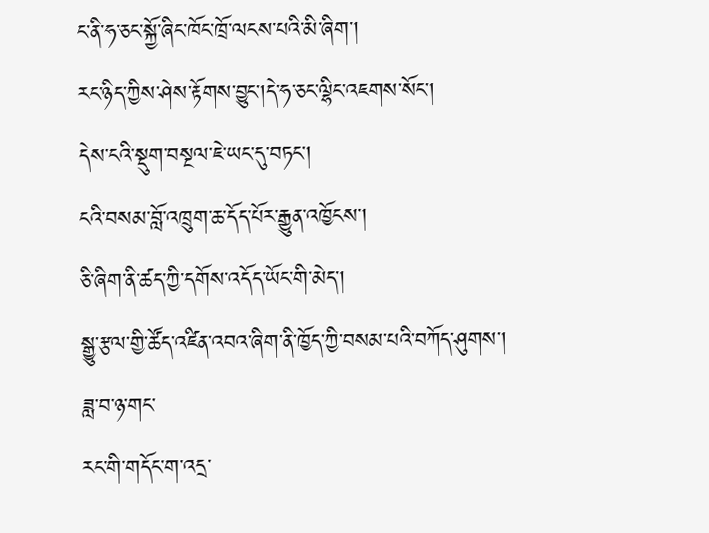ང་ནི་ཧ་ཅང་སྐྱོ་ཞིང་ཁོང་ཁྲོ་ལངས་པའི་མི་ཞིག་།
རང་ཉིད་ཀྱིས་ཤེས་རྟོགས་བྱུང་།དེ་ཧ་ཅང་ལྷིང་འཇགས་སོང་།
དེས་ངའི་སྡུག་བསྔལ་ཇེ་ཡང་དུ་བཏང་།
ངའི་བསམ་བློ་འཁྲུག་ཆ་དོད་པོར་རྒྱུན་འཁྱོངས་།
ཅི་ཞིག་ནི་ཚད་ཀྱི་དགོས་འདོད་ཡོང་གི་མེད་།
སྒྱུ་རྩལ་གྱི་ཚོད་འཛིན་འབའ་ཞིག་ནི་ཁྱོད་ཀྱི་བསམ་པའི་བཀོད་ཤུགས་།
ཟླ་བ་ཉ་གང་
རང་གི་གདོང་ག་འདྲ་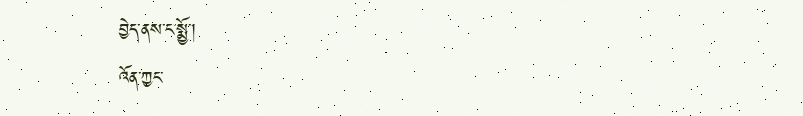བྱེད་ནས་ང་སྨྱོ་།
འོན་ཀྱང་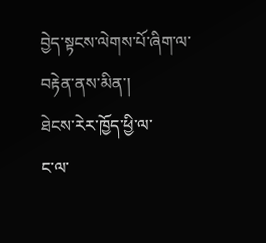བྱེད་སྟངས་ལེགས་པོ་ཞིག་ལ་བརྟེན་ནས་མིན་།
ཐེངས་རེར་ཁྱོད་ཕྱི་ལ་
ང་ལ་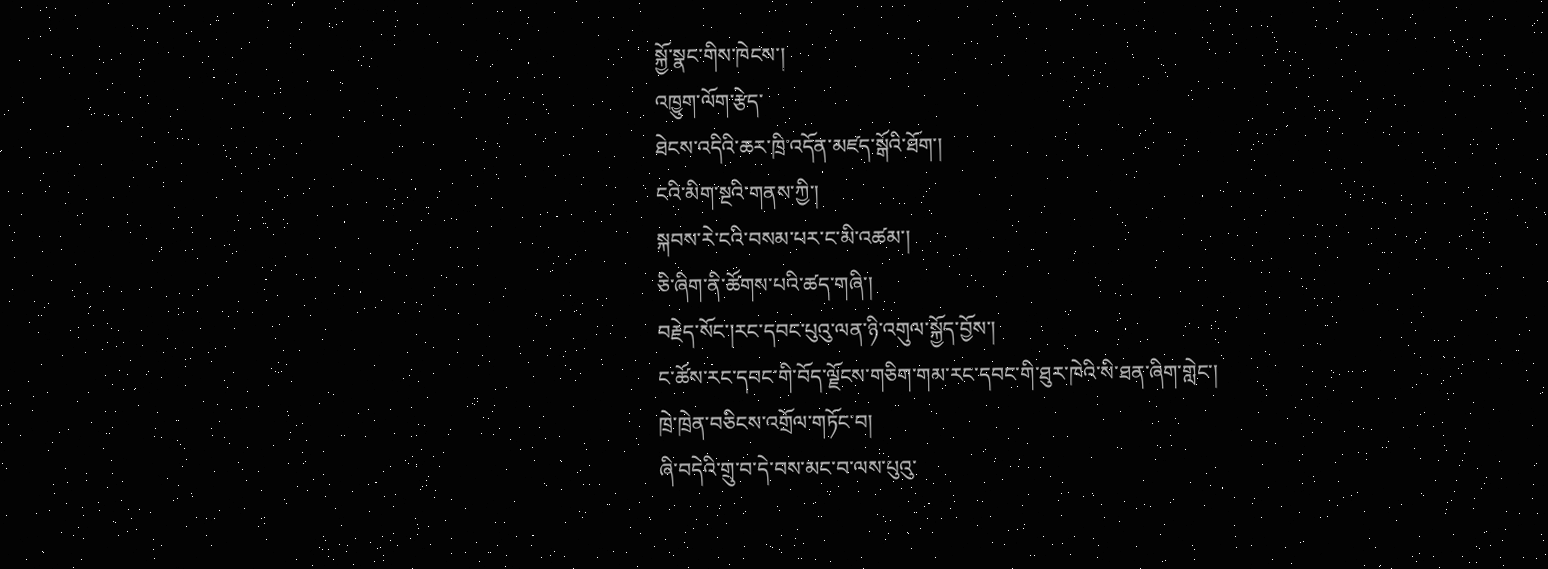སྐྱོ་སྣང་གིས་ཁེངས་།
འཁྱུག་ལོག་རྩེད་
ཐེངས་འདིའི་ཆར་ཁྲི་འདོན་མཛད་སྒོའི་ཐོག་།
ངའི་མིག་སྔའི་གནས་ཀྱི་།
སྐབས་རེ་ངའི་བསམ་པར་ང་མི་འཚམ་།
ཅི་ཞིག་ནི་ཚོགས་པའི་ཚད་གཞི་།
བརྗེད་སོང་།རང་དབང་པུའུ་ལན་ཉི་འགུལ་སྐྱོད་བྱོས་།
ང་ཚོས་རང་དབང་གི་བོད་ལྗོངས་གཅིག་གམ་རང་དབང་གི་ཐུར་ཁེའི་སི་ཐན་ཞིག་གླེང་།
ཁྲེ་ཁྲེན་བཅིངས་འགྲོལ་གཏོང་བ།
ཞི་བདེའི་གྲུ་བ་དེ་བས་མང་བ་ལས་པུའུ་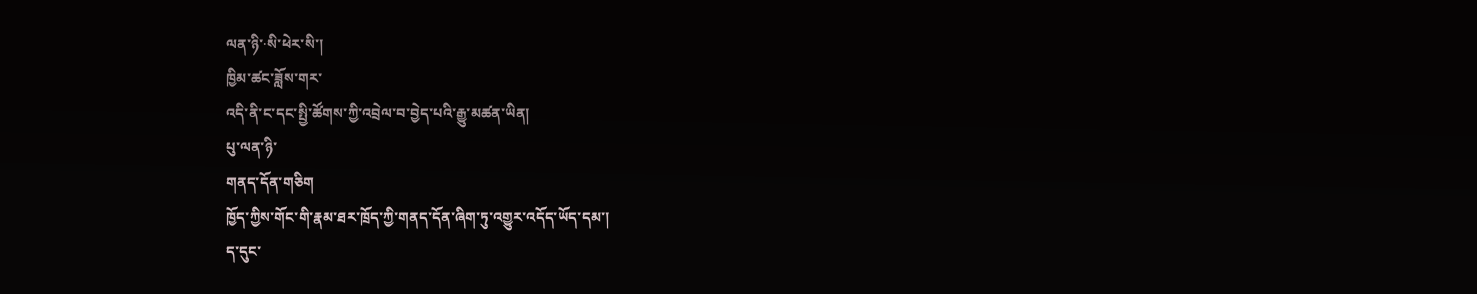ལན་ཉི་·སི་ཕེར་སི་།
ཁྱིམ་ཚང་ཟློས་གར་
འདི་ནི་ང་དང་སྤྱི་ཚོགས་ཀྱི་འབྲེལ་བ་བྱེད་པའི་རྒྱུ་མཚན་ཡིན།
པུ་ལན་ཉི་
གནད་དོན་གཅིག
ཁྱོད་ཀྱིས་གོང་གི་རྣམ་ཐར་ཁྲོད་ཀྱི་གནད་དོན་ཞིག་ཏུ་འགྱུར་འདོད་ཡོད་དམ་།
ད་དུང་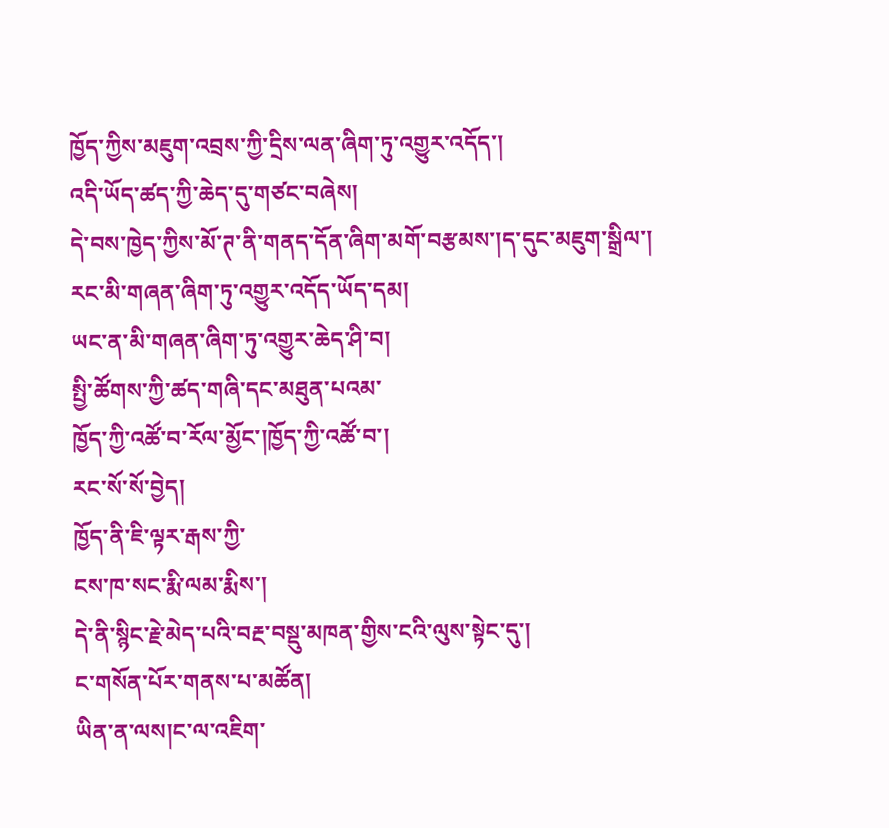ཁྱོད་ཀྱིས་མཇུག་འབྲས་ཀྱི་དྲིས་ལན་ཞིག་ཏུ་འགྱུར་འདོད་།
འདི་ཡོད་ཚད་ཀྱི་ཆེད་དུ་གཙང་བཞེས།
དེ་བས་ཁྱེད་ཀྱིས་མོ་ཊ་ནི་གནད་དོན་ཞིག་མགོ་བརྩམས་།ད་དུང་མཇུག་སྒྲིལ་།
རང་མི་གཞན་ཞིག་ཏུ་འགྱུར་འདོད་ཡོད་དམ།
ཡང་ན་མི་གཞན་ཞིག་ཏུ་འགྱུར་ཆེད་ཤི་བ།
སྤྱི་ཚོགས་ཀྱི་ཚད་གཞི་དང་མཐུན་པའམ་
ཁྱོད་ཀྱི་འཚོ་བ་རོལ་མྱོང་།ཁྱོད་ཀྱི་འཚོ་བ་།
རང་སོ་སོ་བྱེད།
ཁྱོད་ནི་ཇི་ལྟར་རྒས་ཀྱི་
ངས་ཁ་སང་རྨི་ལམ་རྨིས་།
དེ་ནི་སྙིང་རྗེ་མེད་པའི་བརྔ་བསྡུ་མཁན་གྱིས་ངའི་ལུས་སྟེང་དུ་།
ང་གསོན་པོར་གནས་པ་མཚོན།
ཡིན་ན་ལས།ང་ལ་འཇིག་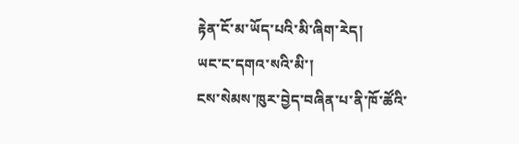རྟེན་ངོ་མ་ཡོད་པའི་མི་ཞིག་རེད།
ཡང་ང་དགའ་སའི་མི་།
ངས་སེམས་ཁུར་བྱེད་བཞིན་པ་ནི་ཁོ་ཚོའི་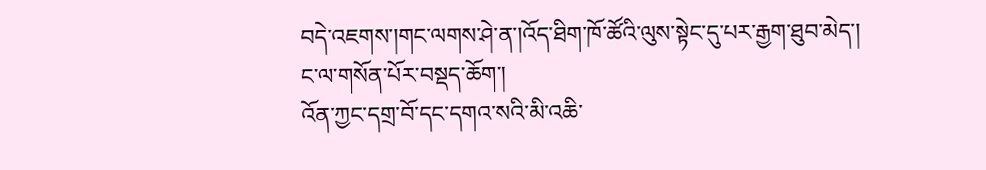བདེ་འཇགས་།གང་ལགས་ཤེ་ན་།འོད་ཐིག་ཁོ་ཚོའི་ལུས་སྟེང་དུ་པར་རྒྱག་ཐུབ་མེད་།
ང་ལ་གསོན་པོར་བསྡད་ཆོག་།
འོན་ཀྱང་དགྲ་བོ་དང་དགའ་སའི་མི་འཆི་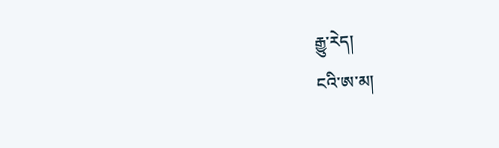རྒྱུ་རེད།
ངའི་ཨ་མ།